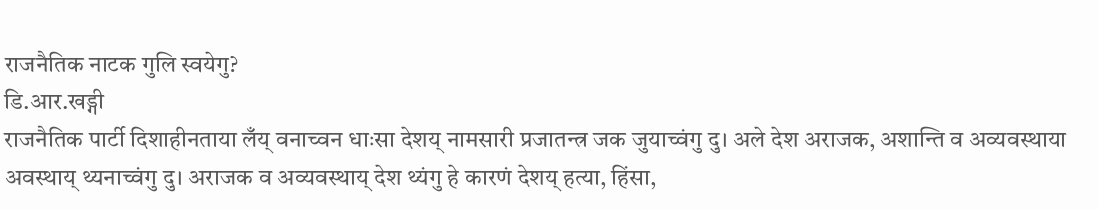राजनैतिक नाटक गुलि स्वयेगु?
डि.आर.खड्गी
राजनैतिक पार्टी दिशाहीनताया लँय् वनाच्वन धाःसा देशय् नामसारी प्रजातन्त्र जक जुयाच्वंगु दु। अले देश अराजक, अशान्ति व अव्यवस्थाया अवस्थाय् थ्यनाच्वंगु दु। अराजक व अव्यवस्थाय् देश थ्यंगु हे कारणं देशय् हत्या, हिंसा,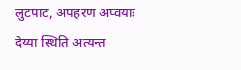लुटपाट, अपहरण अप्वयाः देय्या स्थिति अत्यन्त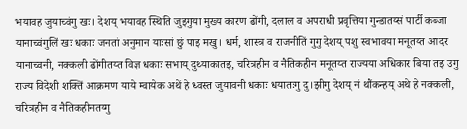भयावह जुयाच्वंगु खः। देशय् भयावह स्थिति जुइगुया मुख्य कारण ढोंगी, दलाल व अपराधी प्रवृत्तिया गुन्डातय्सं पार्टी कब्जा यानाच्वंगुलिं खः धकाः जनतां अनुमान याःसां छुं पाइ मखु। धर्म, शास्त्र व राजनीतिं गुगु देशय् पशु स्वभावया मनूतय्त आदर यानाच्वनी, नक्कली ढोंगीतय्त विज्ञ धकाः सभाय् दुथ्याकातइ, चरित्रहीन व नैतिकहीन मनूतय्त राज्यया अधिकार बिया तइ उगु राज्य विदेशी शक्तिं आक्रमण याये म्वायेक अथें हे ध्वस्त जुयावनी धकाः धयातःगु दु।झीगु देशय् नं थौंकन्हय् अथे हे नक्कली, चरित्रहीन व नैतिकहीनतय्गु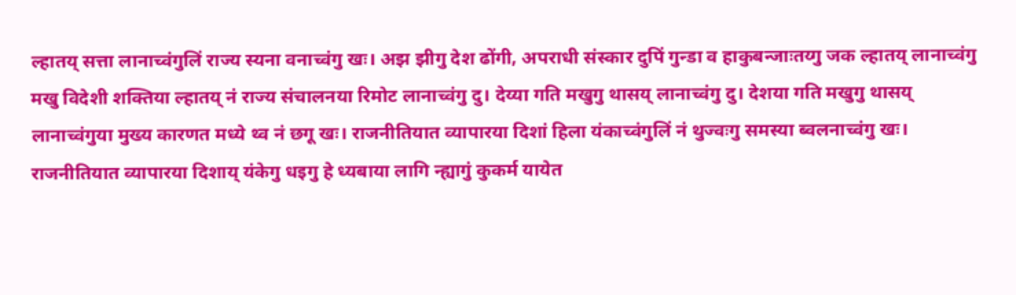ल्हातय् सत्ता लानाच्वंगुलिं राज्य स्यना वनाच्वंगु खः। अझ झीगु देश ढोंगी, अपराधी संस्कार दुपिं गुन्डा व हाकुबन्जाःतय्गु जक ल्हातय् लानाच्वंगु मखु विदेशी शक्तिया ल्हातय् नं राज्य संचालनया रिमोट लानाच्वंगु दु। देय्या गति मखुगु थासय् लानाच्वंगु दु। देशया गति मखुगु थासय् लानाच्वंगुया मुख्य कारणत मध्ये थ्व नं छगू खः। राजनीतियात व्यापारया दिशां हिला यंकाच्वंगुलिं नं थुज्वःगु समस्या ब्वलनाच्वंगु खः। राजनीतियात व्यापारया दिशाय् यंकेगु धइगु हे ध्यबाया लागि न्ह्यागुं कुकर्म यायेत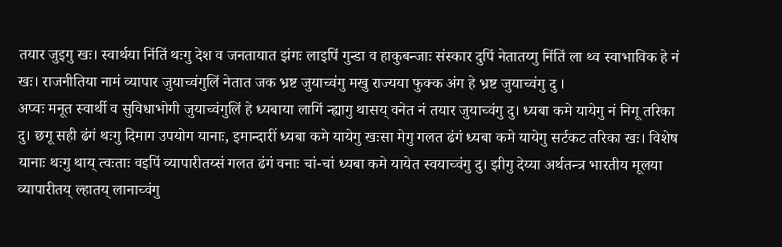तयार जुइगु खः। स्वार्थया निंतिं थःगु देश व जनतायात झंगः लाइपिं गुन्डा व हाकुबन्जाः संस्कार दुपिं नेतातय्गु निंतिं ला थ्व स्वाभाविक हे नं खः। राजनीतिया नामं व्यापार जुयाच्वंगुलिं नेतात जक भ्रष्ट जुयाच्वंगु मखु राज्यया फुक्क अंग हे भ्रष्ट जुयाच्वंगु दु ।
अप्वः मनूत स्वार्थी व सुविधाभोगी जुयाच्वंगुलिं हे ध्यबाया लागिं न्ह्यागु थासय् वनेत नं तयार जुयाच्वंगु दु। ध्यबा कमे यायेगु नं निगू तरिका दु। छगू सही ढंगं थःगु दिमाग उपयोग यानाः, इमान्दारीं ध्यबा कमे यायेगु खःसा मेगु गलत ढंगं ध्यबा कमे यायेगु सर्टकट तरिका खः। विशेष यानाः थःगु थाय् त्वःताः वइपिं व्यापारीतय्सं गलत ढंगं वनाः चां-चां ध्यबा कमे यायेत स्वयाच्वंगु दु। झीगु देय्या अर्थतन्त्र भारतीय मूलया व्यापारीतय् ल्हातय् लानाच्वंगु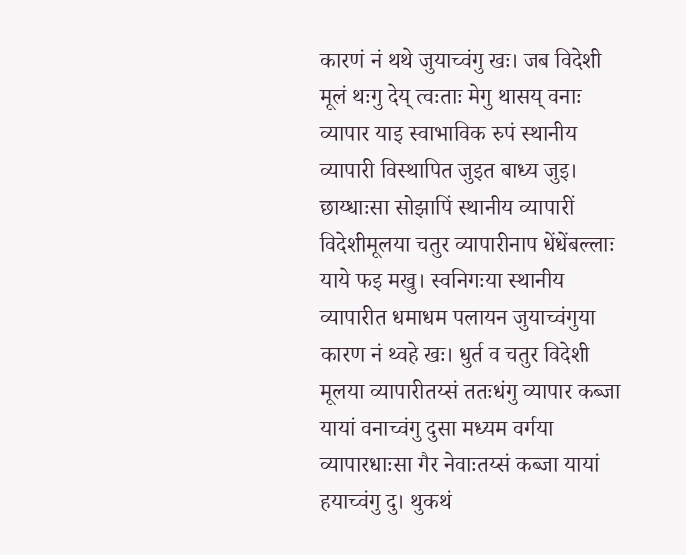कारणं नं थथे जुयाच्वंगु खः। जब विदेशी मूलं थःगु देय् त्वःताः मेगु थासय् वनाः व्यापार याइ स्वाभाविक रुपं स्थानीय व्यापारी विस्थापित जुइत बाध्य जुइ। छाय्धाःसा सोझापिं स्थानीय व्यापारीं विदेशीमूलया चतुर व्यापारीनाप धेंधेंबल्लाः याये फइ मखु। स्वनिगःया स्थानीय व्यापारीत धमाधम पलायन जुयाच्वंगुया कारण नं थ्वहे खः। धुर्त व चतुर विदेशी मूलया व्यापारीतय्सं ततःधंगु व्यापार कब्जा यायां वनाच्वंगु दुसा मध्यम वर्गया व्यापारधाःसा गैर नेवाःतय्सं कब्जा यायां हयाच्वंगु दु। थुकथं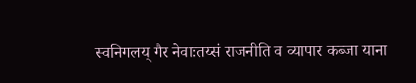स्वनिगलय् गैर नेवाःतय्सं राजनीति व व्यापार कब्जा याना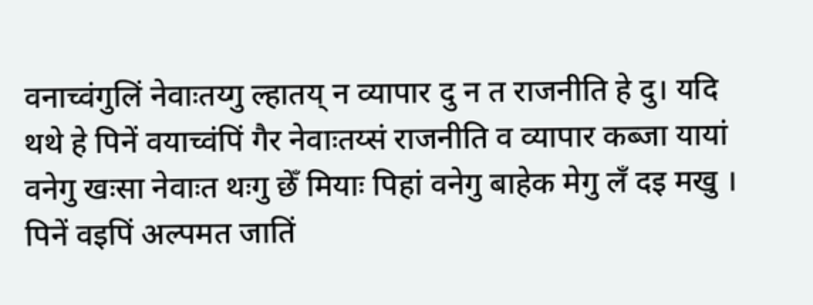वनाच्वंगुलिं नेवाःतय्गु ल्हातय् न व्यापार दु न त राजनीति हे दु। यदि थथे हे पिनें वयाच्वंपिं गैर नेवाःतय्सं राजनीति व व्यापार कब्जा यायां वनेगु खःसा नेवाःत थःगु छेँ मियाः पिहां वनेगु बाहेक मेगु लँ दइ मखु ।
पिनें वइपिं अल्पमत जातिं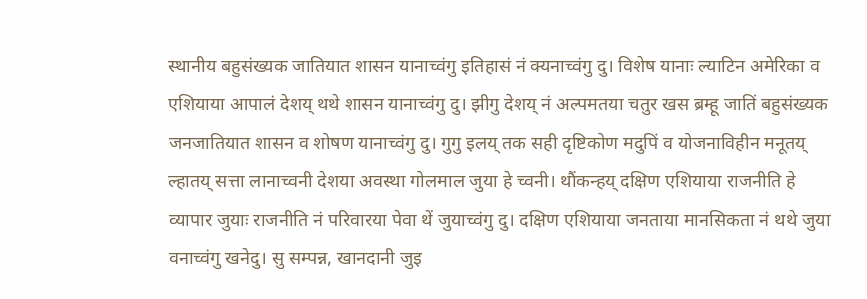स्थानीय बहुसंख्यक जातियात शासन यानाच्वंगु इतिहासं नं क्यनाच्वंगु दु। विशेष यानाः ल्याटिन अमेरिका व एशियाया आपालं देशय् थथे शासन यानाच्वंगु दु। झीगु देशय् नं अल्पमतया चतुर खस ब्रम्हू जातिं बहुसंख्यक जनजातियात शासन व शोषण यानाच्वंगु दु। गुगु इलय् तक सही दृष्टिकोण मदुपिं व योजनाविहीन मनूतय् ल्हातय् सत्ता लानाच्वनी देशया अवस्था गोलमाल जुया हे च्वनी। थौंकन्हय् दक्षिण एशियाया राजनीति हे व्यापार जुयाः राजनीति नं परिवारया पेवा थें जुयाच्वंगु दु। दक्षिण एशियाया जनताया मानसिकता नं थथे जुया वनाच्वंगु खनेदु। सु सम्पन्न, खानदानी जुइ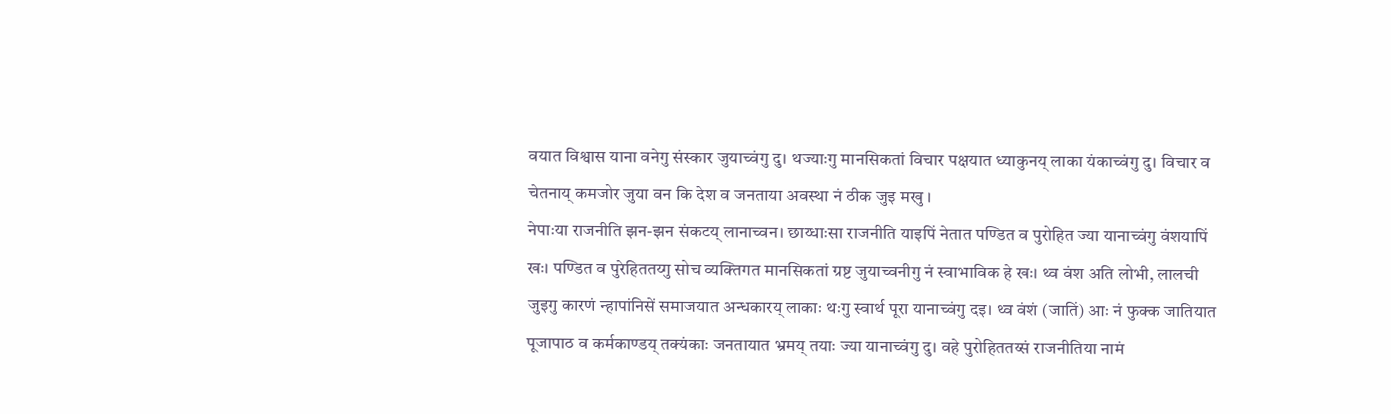वयात विश्वास याना वनेगु संस्कार जुयाच्वंगु दु। थज्याःगु मानसिकतां विचार पक्षयात ध्याकुनय् लाका यंकाच्वंगु दु। विचार व चेतनाय् कमजोर जुया वन कि देश व जनताया अवस्था नं ठीक जुइ मखु ।
नेपाःया राजनीति झन-झन संकटय् लानाच्वन। छाय्धाःसा राजनीति याइपिं नेतात पण्डित व पुरोहित ज्या यानाच्वंगु वंशयापिं खः। पण्डित व पुरेहिततय्गु सोच व्यक्तिगत मानसिकतां ग्रष्ट जुयाच्वनीगु नं स्वाभाविक हे खः। थ्व वंश अति लोभी, लालची जुइगु कारणं न्हापांनिसें समाजयात अन्धकारय् लाकाः थःगु स्वार्थ पूरा यानाच्वंगु दइ। थ्व वंशं (जातिं) आः नं फुक्क जातियात पूजापाठ व कर्मकाण्डय् तक्यंकाः जनतायात भ्रमय् तयाः ज्या यानाच्वंगु दु। वहे पुरोहिततय्सं राजनीतिया नामं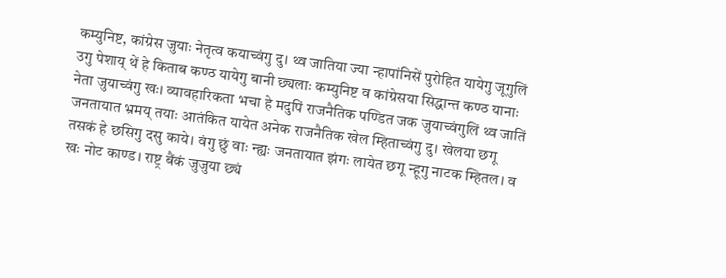कम्युनिष्ट, कांग्रेस जुयाः नेतृत्व कयाच्वंगु दु। थ्व जातिया ज्या न्हापांनिसें पुरोहित यायेगु जूगुलिं उगु पेशाय् थें हे किताब कण्ठ यायेगु बानी छ्यलाः कम्युनिष्ट व कांग्रेसया सिद्धान्त कण्ठ यानाः नेता जुयाच्वंगु खः। व्यावहारिकता भचा हे मदुपिं राजनैतिक पण्डित जक जुयाच्वंगुलिं थ्व जातिं जनतायात भ्रमय् तयाः आतंकित यायेत अनेक राजनैतिक खेल म्हिताच्वंगु दु। खेलया छगू तसकं हे छसिगु दसु काये। वंगु छुं वाः न्ह्यः जनतायात झंगः लायेत छगू न्हूगु नाटक म्हितल। व खः नोट काण्ड। राष्ट्र बैंकं जुजुया छ्यं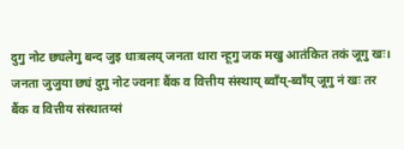दुगु नोट छ्यलेगु बन्द जुइ धाःबलय् जनता थारा न्हूगु जक मखु आतंकित तकं जूगु खः। जनता जुजुया छ्यं दुगु नोट ज्वनाः बैंक व वित्तीय संस्थाय् ब्वाँय्-ब्वाँय् जूगु नं खः तर बैंक व वित्तीय संस्थातय्सं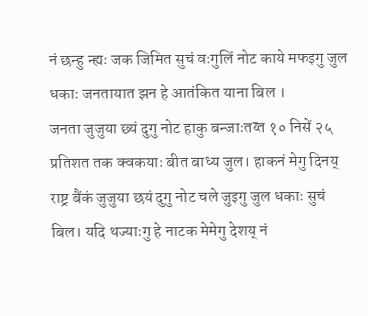नं छन्हु न्ह्यः जक जिमित सुचं वःगुलिं नोट काये मफइगु जुल धकाः जनतायात झन हे आतंकित याना बिल ।
जनता जुजुया छ्यं दुगु नोट हाकु बन्जाःतय्त १० निसें २५ प्रतिशत तक क्वकयाः बीत बाध्य जुल। हाकनं मेगु दिनय् राष्ट्र बैंकं जुजुया छयं दुगु नोट चले जुइगु जुल धकाः सुचं बिल। यदि थज्याःगु हे नाटक मेमेगु देशय् नं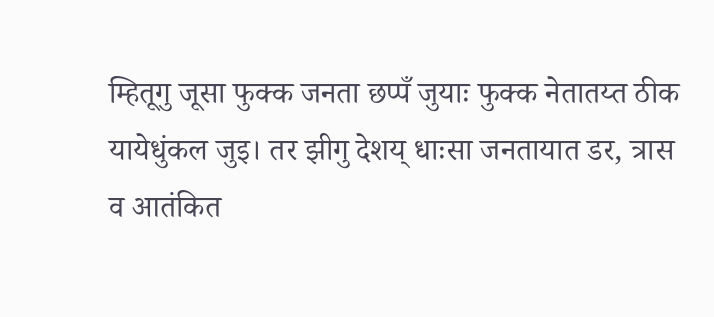म्हितूगु जूसा फुक्क जनता छप्पँ जुयाः फुक्क नेतातय्त ठीक यायेधुंकल जुइ। तर झीगु देशय् धाःसा जनतायात डर, त्रास व आतंकित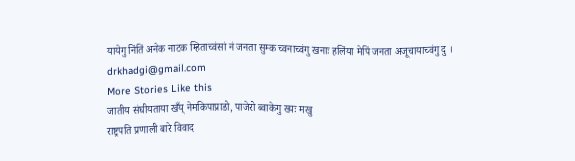यायेगु निंतिं अनेक नाटक म्हिताच्वंसां नं जनता सुम्क च्वनाच्वंगु खनाः हलिंया मेपिं जनता अजूचायाच्वंगु दु ।
drkhadgi@gmail.com
More Stories Like this
जातीय संघीयताया खँय् नेमकिपाप्राडो, पाजेरो ब्वाकेगु ख्यः मखु
राष्ट्रपति प्रणाली बारे विवाद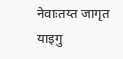नेवाःतय्त जागृत याइगु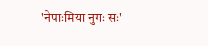'नेपाःमिया नुगः सः'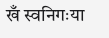खँ स्वनिगःया